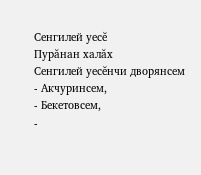Сенгилей уесĕ
Пурăнан халăх
Сенгилей уесĕнчи дворянсем
- Акчуринсем,
- Бекетовсем,
-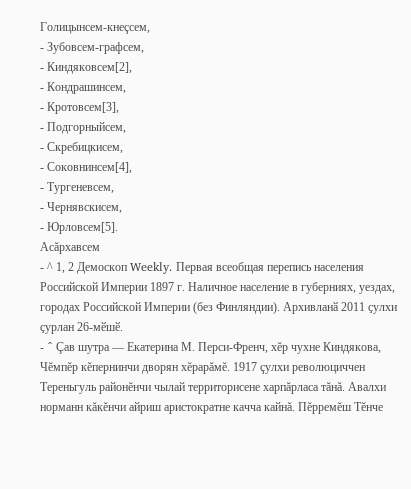Голицынсем-кнеçсем,
- Зубовсем-графсем,
- Киндяковсем[2],
- Кондрашинсем,
- Кротовсем[3],
- Подгорныйсем,
- Скребицкисем,
- Соковнинсем[4],
- Тургеневсем,
- Чернявскисем,
- Юрловсем[5].
Асăрхавсем
- ^ 1, 2 Демоскоп Weekly. Первая всеобщая перепись населения Российской Империи 1897 г. Наличное население в губерниях, уездах, городах Российской Империи (без Финляндии). Архивланӑ 2011 ҫулхи ҫурлан 26-мӗшӗ.
- ^ Çав шутра — Екатерина М. Перси-Френч, хĕр чухне Киндякова, Чĕмпĕр кĕпернинчи дворян хĕрарăмĕ. 1917 çулхи революциччен Тереньгуль районĕнчи чылай территорисене харпăрласа тăнă. Авалхи норманн кăкĕнчи айриш аристократне качча кайнă. Пĕрремĕш Тĕнче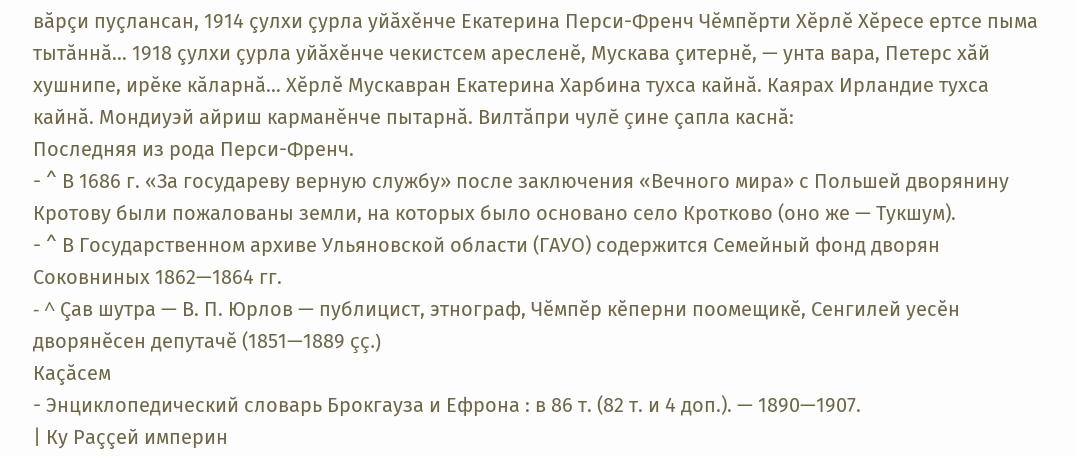вăрçи пуçлансан, 1914 çулхи çурла уйăхĕнче Екатерина Перси-Френч Чĕмпĕрти Хĕрлĕ Хĕресе ертсе пыма тытăннă… 1918 çулхи çурла уйăхĕнче чекистсем аресленĕ, Мускава çитернĕ, — унта вара, Петерс хăй хушнипе, ирĕке кăларнă… Хĕрлĕ Мускавран Екатерина Харбина тухса кайнă. Каярах Ирландие тухса кайнă. Мондиуэй айриш карманĕнче пытарнă. Вилтăпри чулĕ çине çапла каснă:
Последняя из рода Перси-Френч.
- ^ В 1686 г. «За государеву верную службу» после заключения «Вечного мира» с Польшей дворянину Кротову были пожалованы земли, на которых было основано село Кротково (оно же — Тукшум).
- ^ В Государственном архиве Ульяновской области (ГАУО) содержится Семейный фонд дворян Соковниных 1862—1864 гг.
- ^ Çав шутра — В. П. Юрлов — публицист, этнограф, Чĕмпĕр кĕперни поомещикĕ, Сенгилей уесĕн дворянĕсен депутачĕ (1851—1889 çç.)
Каçăсем
- Энциклопедический словарь Брокгауза и Ефрона : в 86 т. (82 т. и 4 доп.). — 1890—1907.
| Ку Раççей империн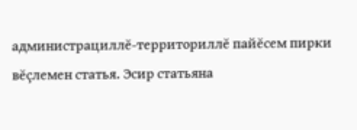администрациллĕ-территориллĕ пайĕсем пирки вĕçлемен статья. Эсир статьяна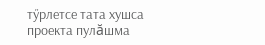тӳрлетсе тата хушса проекта пулăшма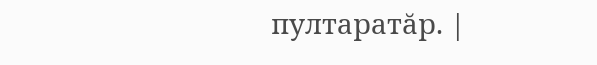пултаратăр. |